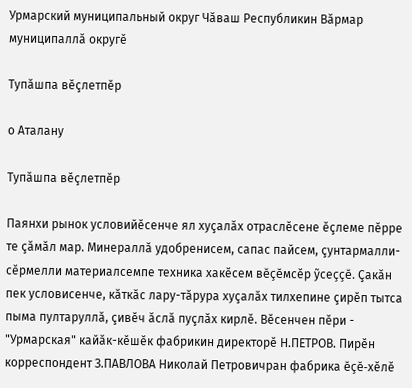Урмарский муниципальный округ Чăваш Республикин Вăрмар муниципаллă округě

Тупăшпа вĕçлетпĕр

о Аталану

Тупăшпа вĕçлетпĕр

Паянхи рынок условийĕсенче ял хуçалăх отраслĕсене ĕçлеме пĕрре те çăмăл мар. Минераллă удобренисем, сапас пайсем, çунтармалли-сĕрмелли материалсемпе техника хакĕсем вĕçĕмсĕр ỹсеççĕ. Çакăн пек условисенче, кăткăс лару-тăрура хуçалăх тилхепине çирĕп тытса пыма пултаруллă, çивĕч ăслă пуçлăх кирлĕ. Вĕсенчен пĕри - "Урмарская" кайăк-кĕшĕк фабрикин директорĕ Н.ПЕТРОВ. Пирĕн корреспондент З.ПАВЛОВА Николай Петровичран фабрика ĕçĕ-хĕлĕ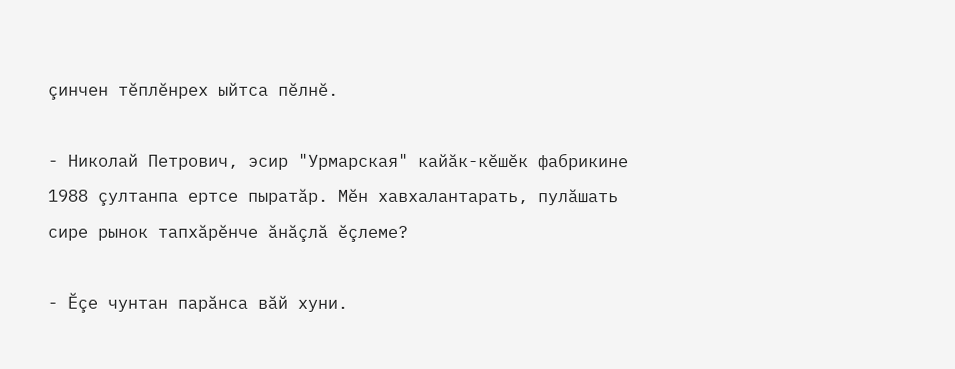çинчен тĕплĕнрех ыйтса пĕлнĕ.

- Николай Петрович, эсир "Урмарская" кайăк-кĕшĕк фабрикине 1988 çултанпа ертсе пыратăр. Мĕн хавхалантарать, пулăшать сире рынок тапхăрĕнче ăнăçлă ĕçлеме?

- Ĕçе чунтан парăнса вăй хуни.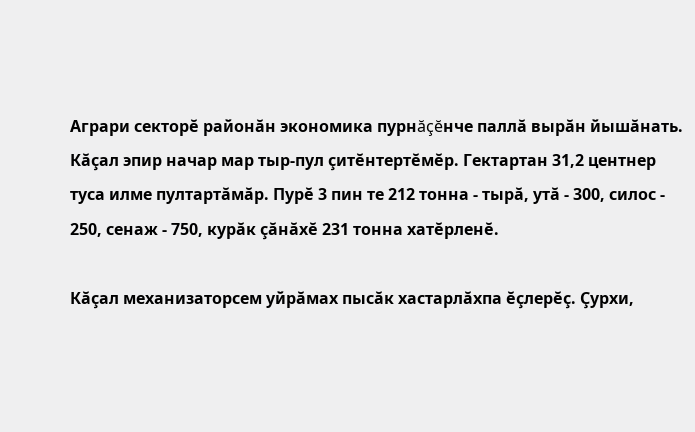Аграри секторĕ районăн экономика пурнăçĕнче паллă вырăн йышăнать. Кăçал эпир начар мар тыр-пул çитĕнтертĕмĕр. Гектартан 31,2 центнер туса илме пултартăмăр. Пурĕ 3 пин те 212 тонна - тырă, утă - 300, силос - 250, сенаж - 750, курăк çăнăхĕ 231 тонна хатĕрленĕ.

Кăçал механизаторсем уйрăмах пысăк хастарлăхпа ĕçлерĕç. Çурхи,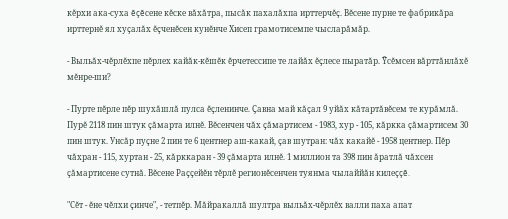кĕрхи ака-суха ĕçĕсене кĕске вăхăтра, пысăк пахалăхпа ирттерчĕç. Вĕсене пурне те фабрикăра ирттернĕ ял хуçалăх ĕçченĕсен кунĕнче Хисеп грамотисемпе чысларăмăр.

- Выльăх-чĕрлĕхпе пĕрлех кайăк-кĕшĕк ĕрчетессипе те лайăх ĕçлесе пыратăр. Ỹсĕмсен вăрттăнлăхĕ мĕнре-ши?

- Пурте пĕрле пĕр шухăшлă пулса ĕçленинче. Çавна май кăçал 9 уйăх кăтартăвĕсем те курăмлă. Пурĕ 2118 пин штук çăмарта илнĕ. Вĕсенчен чăх çăмартисем - 1983, хур - 105, кăркка çăмартисем 30 пин штук. Унсăр пуçне 2 пин те 6 центнер аш-какай, çав шутран: чăх какайĕ - 1958 центнер. Пĕр чăхран - 115, хуртан - 25, кăрккаран - 39 çăмарта илнĕ. 1 миллион та 398 пин ăратлă чăхсен çăмартисене сутнă. Вĕсене Раççейĕн тĕрлĕ регионĕсенчен туянма чылаййăн килеççĕ.

"Сĕт - ĕне чĕлхи çинче", - тетпĕр. Мăйракаллă шултра выльăх-чĕрлĕх валли паха апат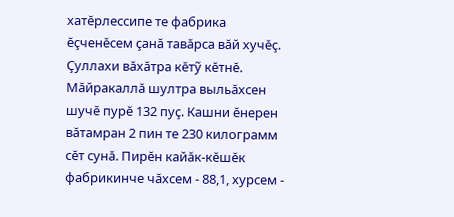хатĕрлессипе те фабрика ĕçченĕсем çанă тавăрса вăй хучĕç. Çуллахи вăхăтра кĕтỹ кĕтнĕ. Мăйракаллă шултра выльăхсен шучĕ пурĕ 132 пуç. Кашни ĕнерен вăтамран 2 пин те 230 килограмм сĕт сунă. Пирĕн кайăк-кĕшĕк фабрикинче чăхсем - 88,1, хурсем -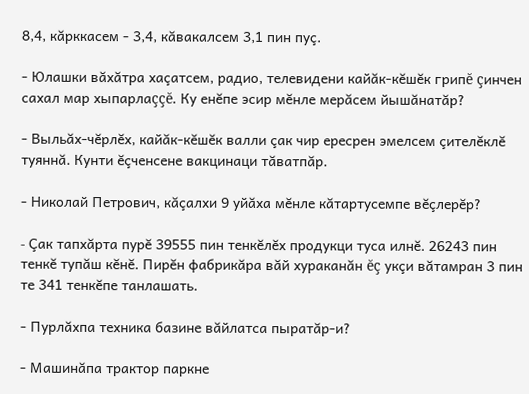8,4, кăрккасем - 3,4, кăвакалсем 3,1 пин пуç.

- Юлашки вăхăтра хаçатсем, радио, телевидени кайăк-кĕшĕк грипĕ çинчен сахал мар хыпарлаççĕ. Ку енĕпе эсир мĕнле мерăсем йышăнатăр?

- Выльăх-чĕрлĕх, кайăк-кĕшĕк валли çак чир ересрен эмелсем çителĕклĕ туяннă. Кунти ĕçченсене вакцинаци тăватпăр.

- Николай Петрович, кăçалхи 9 уйăха мĕнле кăтартусемпе вĕçлерĕр?

- Çак тапхăрта пурĕ 39555 пин тенкĕлĕх продукци туса илнĕ. 26243 пин тенкĕ тупăш кĕнĕ. Пирĕн фабрикăра вăй хураканăн ĕç укçи вăтамран 3 пин те 341 тенкĕпе танлашать.

- Пурлăхпа техника базине вăйлатса пыратăр-и?

- Машинăпа трактор паркне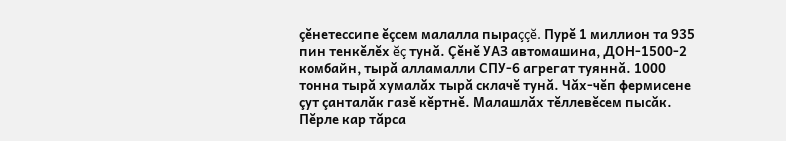çĕнетессипе ĕçсем малалла пыраççĕ. Пурĕ 1 миллион та 935 пин тенкĕлĕх ĕç тунă. Çĕнĕ УАЗ автомашина, ДОН-1500-2 комбайн, тырă алламалли СПУ-6 агрегат туяннă. 1000 тонна тырă хумалăх тырă склачĕ тунă. Чăх-чĕп фермисене çут çанталăк газĕ кĕртнĕ. Малашлăх тĕллевĕсем пысăк. Пĕрле кар тăрса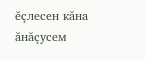ĕçлесен кăна ăнăçусем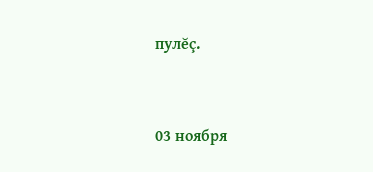пулĕç.



03 ноября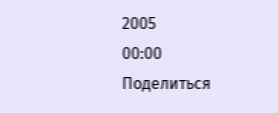2005
00:00
Поделиться